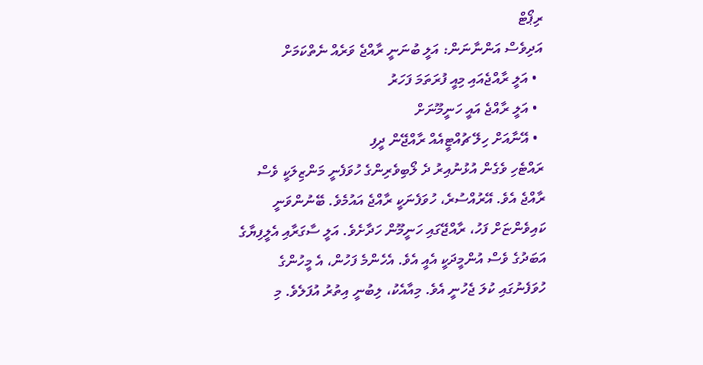ރިޕޯޓް
އަދިވެސް އަންނާނަން: އަލީ ބުނަނީ ރާއްޖެ ވަރެއް ނެތްކަމަށް
  • އަލީ ރާއްޖެއައި މިއީ ފުރަތަމަ ފަހަރު
  • އަލީ ރާއްޖެ އައީ ހަނީމޫނަށް
  • އޭނާއަށް ހިލޭ ޗުއްޓީއެއް ރާއްޖޭން ދީފި
ރައްޓެހި ވެގެން އުޅުނުއިރު ދެ ލޯބިވެރިންގެ ހުވަފެނީ މަންޒިލަކީ ވެސް ރާއްޖެ އެވެ. އޭރުއްސުރެ، ހުވަފެނަކީ ރާއްޖެ އައުމެވެ. ބޭނުންވަނީ ކައިވެންޏަށް ފަހު، ރާއްޖޭގައި ހަނީމޫން ހަދާށެވެ. އަލީ ސާގަރާއި އެލީފިޔާގެ އަބަދުގެ ވެސް އުންމީދަކީ އެއީ އެވެ. އެހެންމެ ފަހުން، އެ މީހުންގެ ހުވަފެނުގައި ކުލަ ޖެހުނީ އެވެ. މިއާއެކު، ލިބުނީ އިތުރު އުފަލެވެ. މި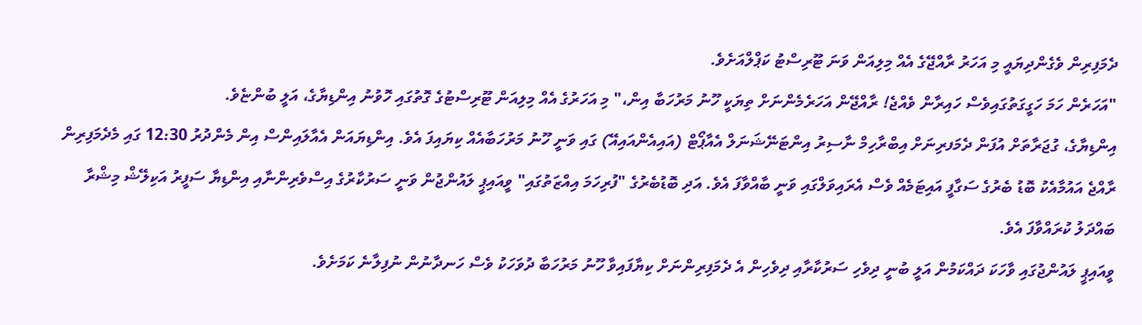ދެމަފިރިން ވެގެންދިޔައީ މި އަހަރު ރާއްޖޭގެ އެއް މިލިއަން ވަނަ ޓޫރިސްޓު ކަޕްލްއަށެވެ.
"އަހަރެން ހަމަ ހަގީގަތުގައިވެސް ހައިރާން ވެއްޖެ! ރާއްޖޭން އަހަރެމެންނަށް ތިޔަކީ ހޫނު މަރުހަބާ އިން،" މި އަހަރުގެ އެއް މިލިއަން ޓޫރިސްޓުގެ ގޮތުގައި ހޮވުނު އިންޑިޔާގެ، އަލީ ބުންޏެވެ.
އިންޑިޔާގެ، ގުޖަރާތަށް އުފަން ދެމަފރިނަށް އިބްރާހިމް ނާސިރު އިންޓަނޭޝަނަލް އެއާޕޯޓް (އައިއެންއައިއޭ) ގައި ވަނީ ހޫނު މަރުހަބާއެއް ކިޔައިފަ އެވެ. އިންޑިޔައަން އެއާލައިންސް އިން މެންދުރު 12:30 ގައި މެދެމަފިރިން ރާއްޖެ އައުމާއެކު ބޮޑު ބެރުގެ ސަގާފީ އައިޓަމެއް ވެސް އެރައިވަލްގައި ވަނީ ބާއްވާފަ އެވެ. އަދި ބޮޑުބެރުގެ "ފުރިހަމަ އިއްޒަތުގައި" ވީއައިޕީ ލައުންޖުން ވަނީ ސަރުކާރުގެ އިސްވެރިންނާއި އިންޑިޔާ ސަފީރު އަކިލޭޝް މިޝްރާ ބައްދަލު ކުރައްވާފަ އެވެ.
ވީއައިޕީ ލައުންޖުގައި ވާހަކަ ދައްކަމުން އަލީ ބުނީ ދިވެހި ސަރުކާރާއި ދިވެހިން އެ ދެމަފިރިންނަށް ކިޔާފައިވާ ހޫނު މަރުހަބާ ދުވަހަކު ވެސް ހަނދާނުން ނުފިލާނެ ކަމަށެވެ.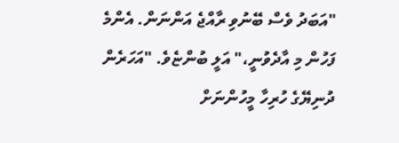"އަބަދު ވެސް ބޭނުވި ރާއްޖެ އަންނަން. އެންމެ ފަހުން މި އާދެވުނީ،" އަލީ ބުންޏެވެ. "އަހަރެން ދުނިޔޭގެ ހުރިހާ މީހުންނަށް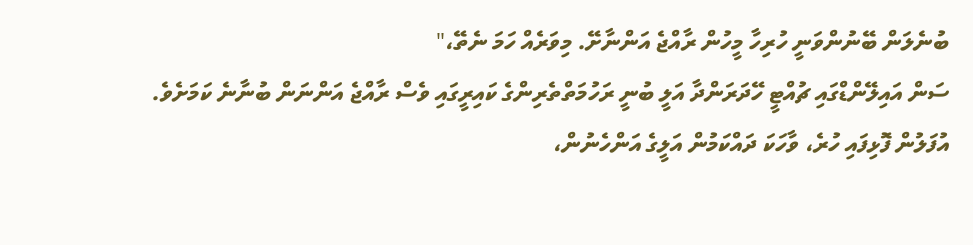ބުނެލަން ބޭނުންވަނީ ހުރިހާ މީހުން ރާއްޖެ އަންނާށޭ. މިވަރެއް ހަމަ ނެތޭ،"
ސަން އައިލޭންޑްގައި ޗުއްޓީ ހޭދަރަންދާ އަލީ ބުނީ ރަހުމަތްތެރިންގެ ކައިރީގައި ވެސް ރާއްޖެ އަންނަން ބުނާނެ ކަމަށެވެ.
އުފަލުން ފޮޅިފައި ހުރެ، ވާހަކަ ދައްކަމުން އަލީގެ އަންހެނުން،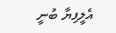އެލީފިޔާ ބުނީ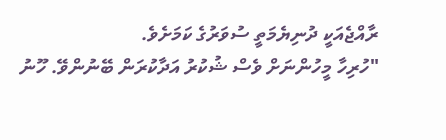ރާއްޖެއަކީ ދުނިޔެމަތީ ސުވަރުގެ ކަމަށެވެ.
"ހުރިހާ މީހުންނަށް ވެސް ޝުކުރު އަދާކުރަން ބޭނުންވޭ. ހޫނު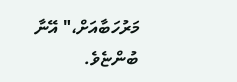މަރުހަބާއަށް،" އޭނާ ބުންޏެވެ.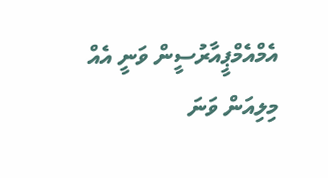އެމްއެމްޕީއާރުސީން ވަނީ އެއް މިލިއަން ވަނަ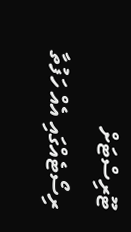ޓޫރިސްޓަށް ރިސޯޓެއްގައި އެއް ހަފުތާ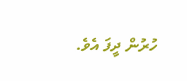ހުރުން ދީފަ އެވެ.